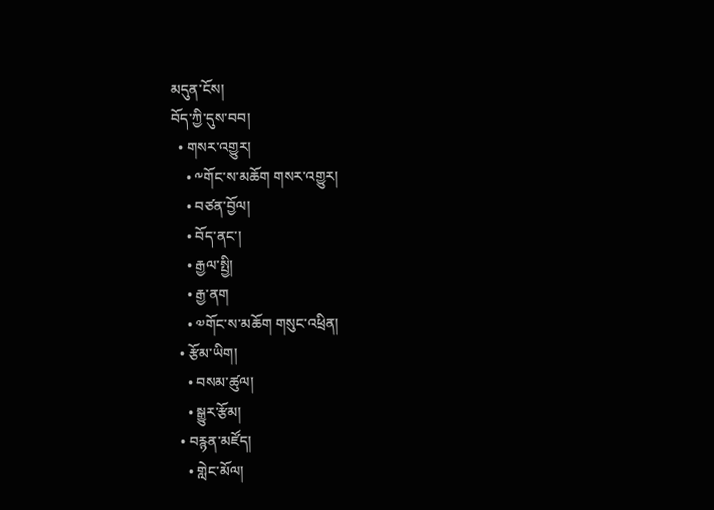མདུན་ངོས།
བོད་ཀྱི་དུས་བབ།
  • གསར་འགྱུར།
    • ༸གོང་ས་མཆོག གསར་འགྱུར།
    • བཙན་བྱོལ།
    • བོད་ནང་།
    • རྒྱལ་སྤྱི།
    • རྒྱ་ནག
    • ༧གོང་ས་མཆོག གསུང་འཕྲིན།
  • རྩོམ་ཡིག།
    • བསམ་ཚུལ།
    • སྒྱུར་རྩོམ།
  • བརྙན་མཛོད།
    • གླེང་མོལ།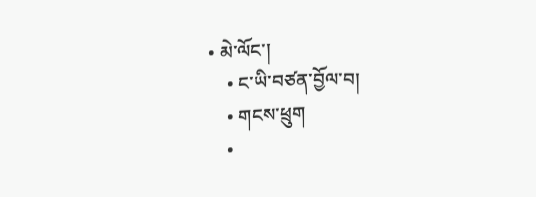• མེ་ལོང་།
    • ང་ཡི་བཙན་བྱོལ་བ།
    • གངས་ཕྲུག
    •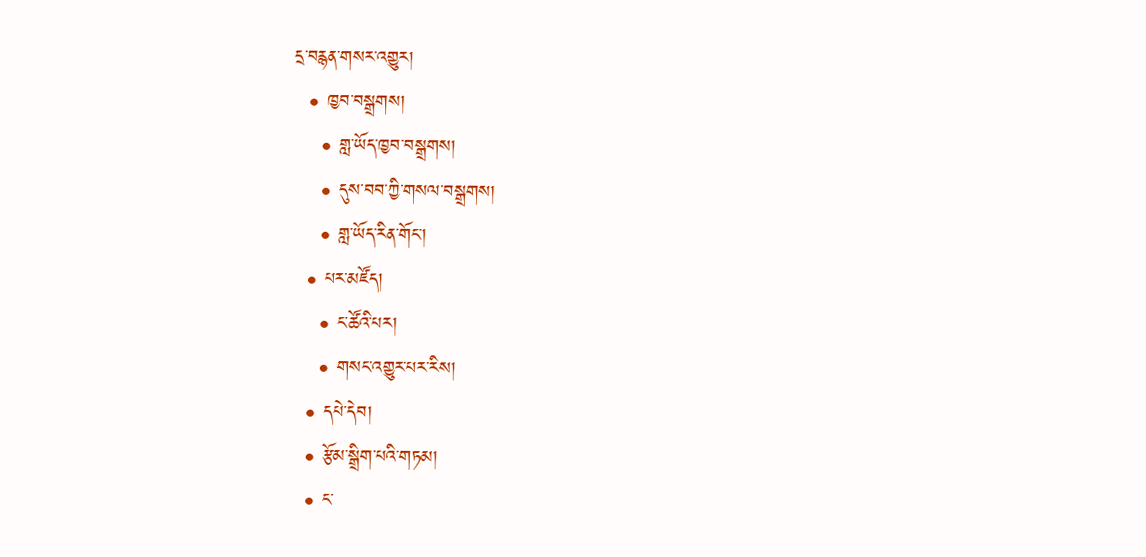དྲ་བརྙན་གསར་འགྱུར།
  • ཁྱབ་བསྒྲགས།
    • གླ་ཡོད་ཁྱབ་བསྒྲགས།
    • དུས་བབ་ཀྱི་གསལ་བསྒྲགས།
    • གླ་ཡོད་རིན་གོང་།
  • པར་མཛོད།
    • ང་ཚོའི་པར།
    • གསང་འགྱུར་པར་རིས།
  • དཔེ་དེབ།
  • རྩོམ་སྒྲིག་པའི་གཏམ།
  • ང་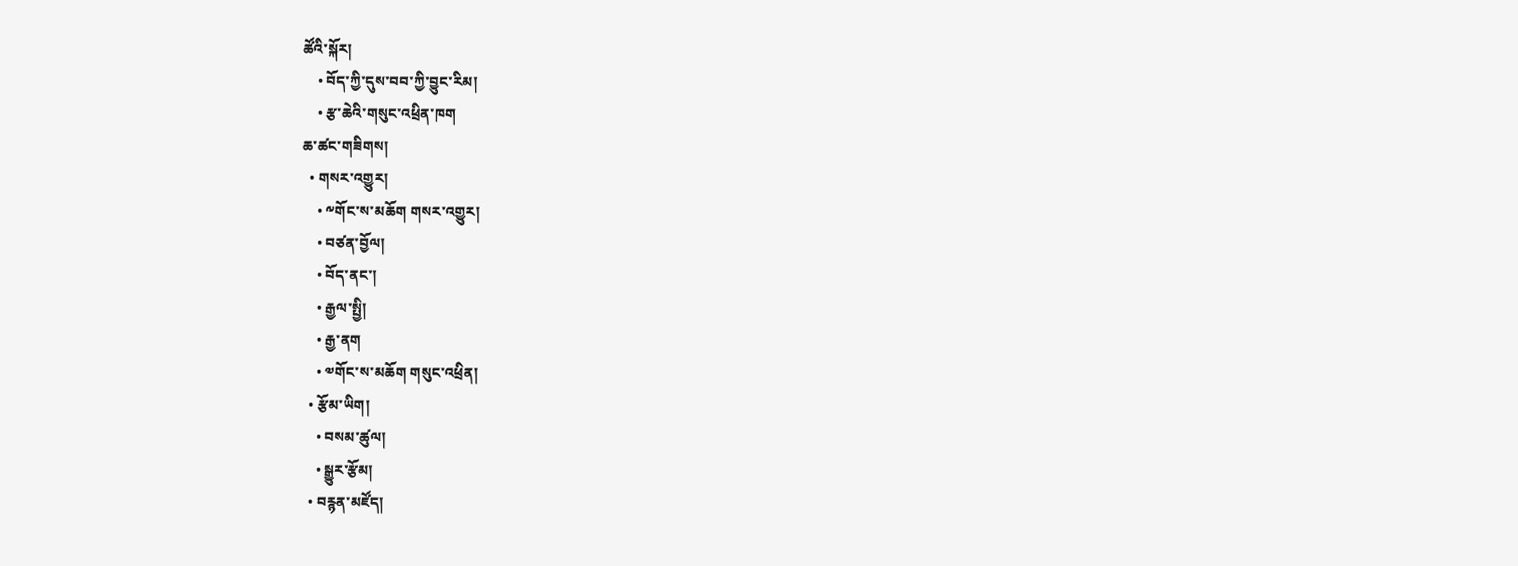ཚོའི་སྐོར།
    • བོད་ཀྱི་དུས་བབ་ཀྱི་བྱུང་རིམ།
    • རྩ་ཆེའི་གསུང་འཕྲིན་ཁག
ཆ་ཚང་གཟིགས།
  • གསར་འགྱུར།
    • ༸གོང་ས་མཆོག གསར་འགྱུར།
    • བཙན་བྱོལ།
    • བོད་ནང་།
    • རྒྱལ་སྤྱི།
    • རྒྱ་ནག
    • ༧གོང་ས་མཆོག གསུང་འཕྲིན།
  • རྩོམ་ཡིག།
    • བསམ་ཚུལ།
    • སྒྱུར་རྩོམ།
  • བརྙན་མཛོད།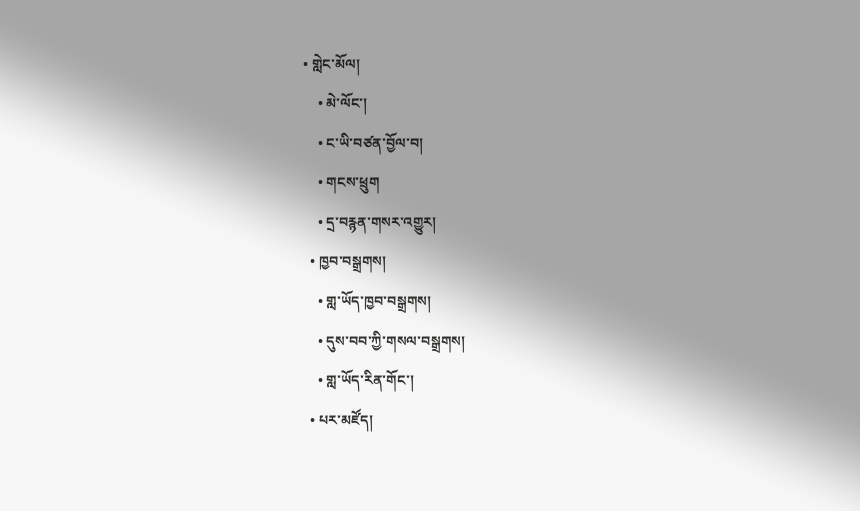• གླེང་མོལ།
    • མེ་ལོང་།
    • ང་ཡི་བཙན་བྱོལ་བ།
    • གངས་ཕྲུག
    • དྲ་བརྙན་གསར་འགྱུར།
  • ཁྱབ་བསྒྲགས།
    • གླ་ཡོད་ཁྱབ་བསྒྲགས།
    • དུས་བབ་ཀྱི་གསལ་བསྒྲགས།
    • གླ་ཡོད་རིན་གོང་།
  • པར་མཛོད།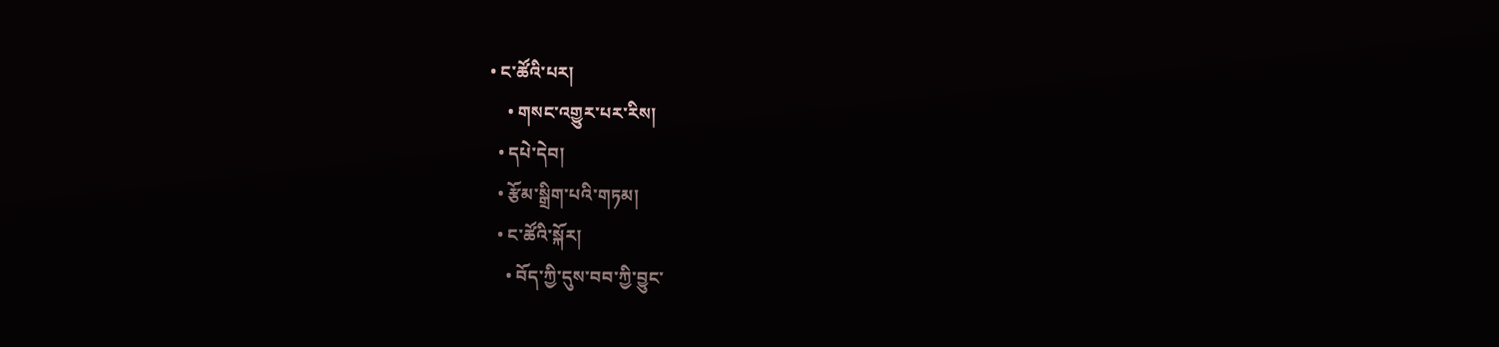• ང་ཚོའི་པར།
    • གསང་འགྱུར་པར་རིས།
  • དཔེ་དེབ།
  • རྩོམ་སྒྲིག་པའི་གཏམ།
  • ང་ཚོའི་སྐོར།
    • བོད་ཀྱི་དུས་བབ་ཀྱི་བྱུང་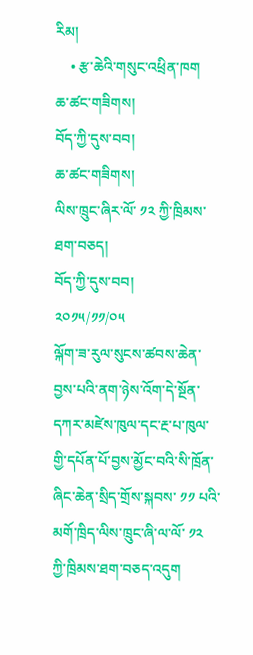རིམ།
    • རྩ་ཆེའི་གསུང་འཕྲིན་ཁག
ཆ་ཚང་གཟིགས།
བོད་ཀྱི་དུས་བབ།
ཆ་ཚང་གཟིགས།
ལིས་ཁྲུང་ཞིར་ལོ་ ༡༢ ཀྱི་ཁྲིམས་ཐག་བཅད།
བོད་ཀྱི་དུས་བབ།
༢༠༡༥/༡༡/༠༥
ལྐོག་ཟ་རུལ་སུངས་ཚབས་ཆེན་བྱས་པའི་ནག་ཉེས་འོག་དེ་སྔོན་དཀར་མཛེས་ཁུལ་དང་རྔ་པ་ཁུལ་གྱི་དཔོན་པོ་བྱས་མྱོང་བའི་སི་ཁྲོན་ཞིང་ཆེན་སྲིད་གྲོས་སྐབས་ ༡༡ པའི་མགོ་ཁྲིད་ལིས་ཁྲུང་ཞི་ལ་ལོ་ ༡༢ ཀྱི་ཁྲིམས་ཐག་བཅད་འདུག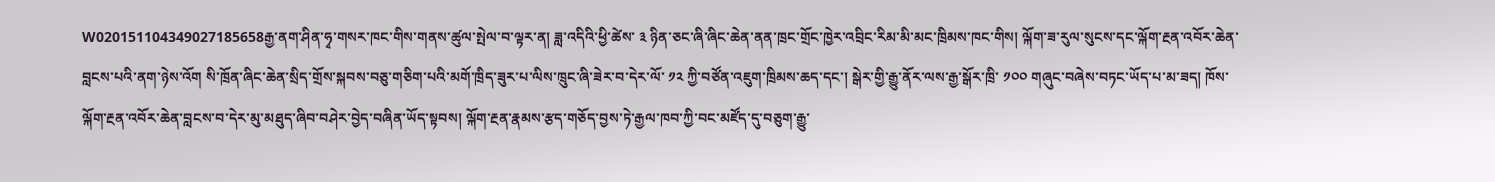W020151104349027185658རྒྱ་ནག་ཤིན་ཧྭ་གསར་ཁང་གིས་གནས་ཚུལ་སྤེལ་བ་ལྟར་ན། ཟླ་འདིའི་ཕྱི་ཚེས་ ༣ ཉིན་ཅང་ཞི་ཞིང་ཆེན་ནན་ཁྲང་གྲོང་ཁྱེར་འབྲིང་རིམ་མི་མང་ཁྲིམས་ཁང་གིས། ལྐོག་ཟ་རུལ་སུངས་དང་ལྐོག་རྔན་འབོར་ཆེན་བླངས་པའི་ནག་ཉེས་འོག སི་ཁྲོན་ཞིང་ཆེན་སྲིད་གྲོས་སྐབས་བཅུ་གཅིག་པའི་མགོ་ཁྲིད་ཟུར་པ་ལིས་ཁྲུང་ཞི་ཟེར་བ་དེར་ལོ་ ༡༢ ཀྱི་བཙོན་འཇུག་ཁྲིམས་ཆད་དང་། སྒེར་གྱི་རྒྱུ་ནོར་ལས་རྒྱ་སྒོར་ཁྲི་ ༡༠༠ གཞུང་བཞེས་བཏང་ཡོད་པ་མ་ཟད། ཁོས་ལྐོག་རྔན་འབོར་ཆེན་བླངས་བ་དེར་མུ་མཐུད་ཞིབ་བཤེར་བྱེད་བཞིན་ཡོད་སྟབས། ལྐོག་རྔན་རྣམས་རྩད་གཅོད་བྱས་ཏེ་རྒྱལ་ཁབ་ཀྱི་བང་མཛོད་དུ་བཅུག་རྒྱུ་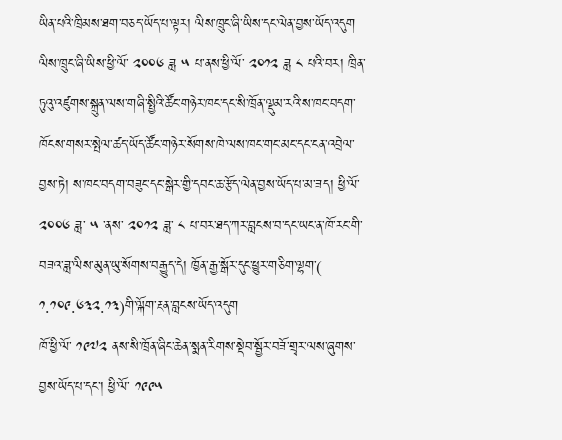ཡིན་པའི་ཁྲིམས་ཐག་བཅད་ཡོད་པ་ལྟར། ལིས་ཁྲུང་ཞི་ཡིས་དང་ལེན་བྱས་ཡོད་འདུག
ལིས་ཁྲུང་ཞི་ཡིས་ཕྱི་ལོ་ ༢༠༠༦ ཟླ ༥ པ་ནས་ཕྱི་ལོ་ ༢༠༡༢ ཟླ ༨ པའི་བར། ཁྲིན་ཏུའུ་འཛུགས་སྐྲུན་ལས་གཞི་སྤྱིའི་ཚོང་གཉེར་ཁང་དང་སི་ཁྲོན་ལྡུམ་རའི་ས་ཁང་བདག་ཁོངས་གསར་སྤེལ་ཚད་ཡོད་ཚོང་གཉེར་སོགས་ཁེ་ལས་ཁང་གང་མང་དང་ངན་འབྲེལ་བྱས་ཏེ། ས་ཁང་བདག་བཟུང་དང་སྒེར་གྱི་དབང་ཆ་རྩོད་ལེན་བྱས་ཡོད་པ་མ་ཟད། ཕྱི་ལོ་ ༢༠༠༦ ཟླ་ ༥ ་ནས་ ༢༠༡༢ ཟླ་ ༨ པ་བར་ཐད་ཀར་བླངས་བ་དང་ཡང་ན་ཁོ་རང་གི་བཟའ་ཟླ་ལིས་མུན་ཡུ་སོགས་བརྒྱུད་དེ། ཁྱོན་རྒྱ་སྒོར་དུང་ཕྱུར་གཅིག་ལྷག་( ༡.༡༠༩.༦༣༢.༡༣)གི་ལྐོག་རྔན་བླངས་ཡོད་འདུག
ཁོ་ཕྱི་ལོ་ ༡༩༧༢ ནས་སི་ཁྲོན་ཞིང་ཆེན་སྨན་རིགས་སྡེབ་སྦྱོར་བཟོ་གྲྭར་ལས་ཞུགས་བྱས་ཡོད་པ་དང་། ཕྱི་ལོ་ ༡༩༩༥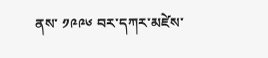ནས་ ༡༩༩༦ བར་དཀར་མཛེས་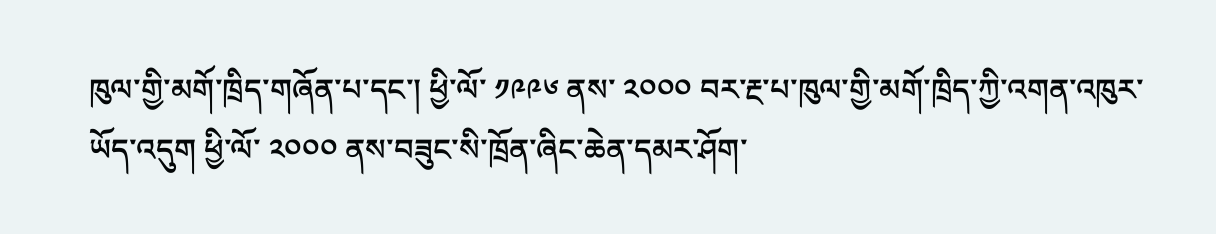ཁུལ་གྱི་མགོ་ཁྲིད་གཞོན་པ་དང་། ཕྱི་ལོ་ ༡༩༩༦ ནས་ ༢༠༠༠ བར་རྔ་པ་ཁུལ་གྱི་མགོ་ཁྲིད་ཀྱི་འགན་འཁུར་ཡོད་འདུག ཕྱི་ལོ་ ༢༠༠༠ ནས་བཟུང་སི་ཁྲོན་ཞིང་ཆེན་དམར་ཤོག་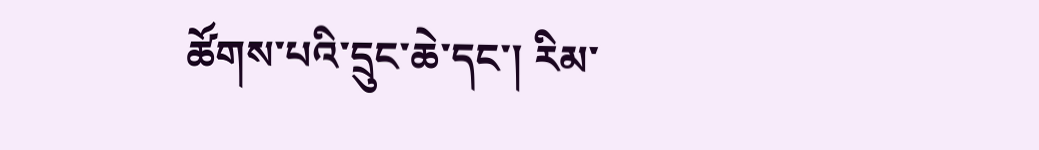ཚོགས་པའི་དྲུང་ཆེ་དང་། རིམ་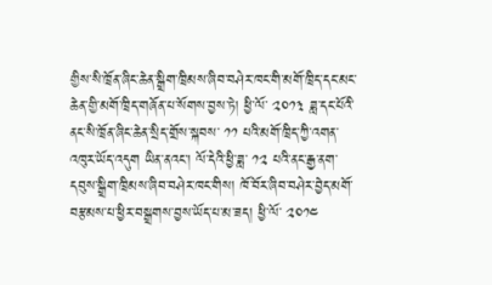གྱིས་སི་ཁྲོན་ཞིང་ཆེན་སྒྲིག་ཁྲིམས་ཞིབ་བཤེར་ཁང་གི་མགོ་ཁྲིད་དང་མང་ཆེན་གྱི་མགོ་ཁྲིད་གཞོན་པ་སོགས་བྱས་ཏེ། ཕྱི་ལོ་ ༢༠༡༣ ཟླ་དང་པོའི་ནང་སི་ཁྲོན་ཞིང་ཆེན་སྲིད་གྲོས་སྐབས་ ༡༡ པའི་མགོ་ཁྲིད་ཀྱི་འགན་འཁུར་ཡོད་འདུག ཡིན་ནའང་། ལོ་དེའི་ཕྱི་ཟླ་ ༡༢ པའི་ནང་རྒྱ་ནག་དབུས་སྒྲིག་ཁྲིམས་ཞིབ་བཤེར་ཁང་གིས། ཁོ་བོར་ཞིབ་བཤེར་བྱེད་མགོ་བརྩམས་པ་ཕྱིར་བསྒྲགས་བྱས་ཡོད་པ་མ་ཟད། ཕྱི་ལོ་ ༢༠༡༤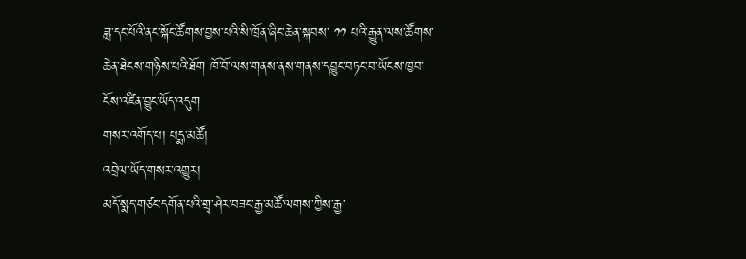ཟླ་དང་པོའི་ནང་སྐོང་ཚོགས་བྱས་པའི་སི་ཁྲོན་ཞིང་ཆེན་སྐབས་ ༡༡ པའི་རྒྱུན་ལས་ཚོགས་ཆེན་ཐེངས་གཉིས་པའི་ཐོག ཁོ་བོ་ལས་གནས་ནས་གནས་དབྱུང་བཏང་བ་ཡོངས་ཁྱབ་ངོས་འཛིན་བྱུང་ཡོད་འདུག
གསར་འགོད་པ། པདྨ་མཚོ།
འབྲེལ་ཡོད་གསར་འགྱུར།
མདོ་སྨད་གཙང་དགོན་པའི་གྲྭ་ཤེར་བཟང་རྒྱ་མཚོ་ལགས་ཀྱིས་རྒྱ་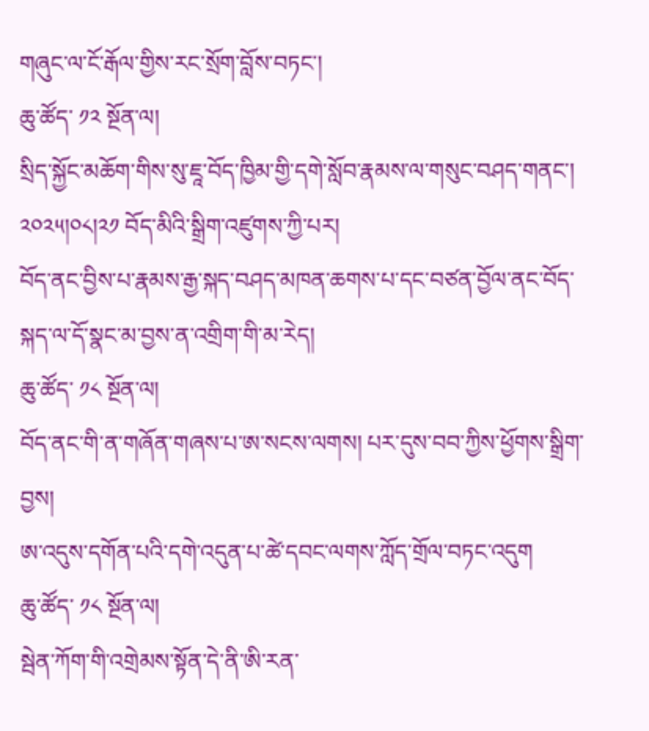གཞུང་ལ་ངོ་རྒོལ་གྱིས་རང་སྲོག་བློས་བཏང་།
ཆུ་ཚོད་ ༡༢ སྔོན་ལ།
སྲིད་སྐྱོང་མཆོག་གིས་སུ་ཇཱ་བོད་ཁྱིམ་གྱི་དགེ་སློབ་རྣམས་ལ་གསུང་བཤད་གནང་། ༢༠༢༥།༠༨།༢༡ བོད་མིའི་སྒྲིག་འཛུགས་ཀྱི་པར།
བོད་ནང་བྱིས་པ་རྣམས་རྒྱ་སྐད་བཤད་མཁན་ཆགས་པ་དང་བཙན་བྱོལ་ནང་བོད་སྐད་ལ་དོ་སྣང་མ་བྱས་ན་འགྲིག་གི་མ་རེད།
ཆུ་ཚོད་ ༡༨ སྔོན་ལ།
བོད་ནང་གི་ན་གཞོན་གཞས་པ་ཨ་སངས་ལགས། པར་དུས་བབ་ཀྱིས་ཕྱོགས་སྒྲིག་བྱས།
ཨ་འདུས་དགོན་པའི་དགེ་འདུན་པ་ཚེ་དབང་ལགས་ཀློད་གྲོལ་བཏང་འདུག
ཆུ་ཚོད་ ༡༨ སྔོན་ལ།
སྦེན་ཀོག་གི་འགྲེམས་སྟོན་དེ་ནི་ཨི་རན་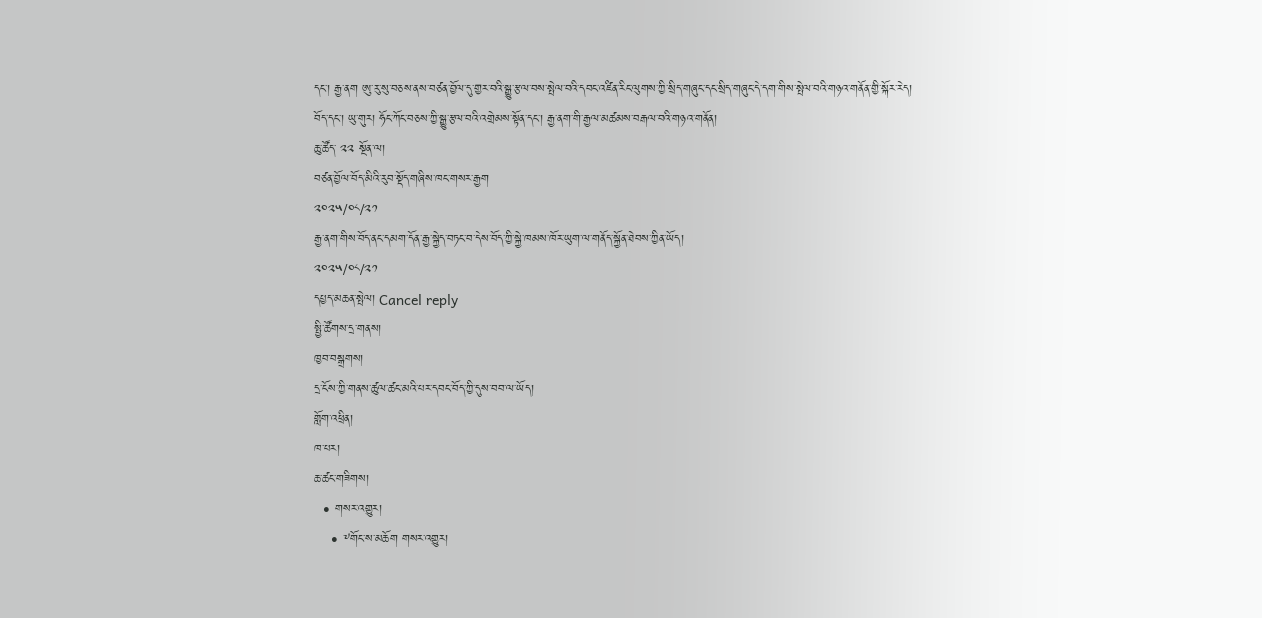དང་། རྒྱ་ནག ཨུ་རུ་སུ་བཅས་ནས་བཙན་བྱོལ་དུ་གྱར་བའི་སྒྱུ་རྩལ་བས་སྤེལ་བའི་དབང་འཛིན་རིང་ལུགས་ཀྱི་སྲིད་གཞུང་དང་སྲིད་གཞུང་དེ་དག་གིས་སྤེལ་བའི་གཉའ་གནོན་གྱི་སྐོར་རེད།
བོད་དང་། ཡུ་གུར། ཧོང་ཀོང་བཅས་ཀྱི་སྒྱུ་རྩལ་བའི་འགྲེམས་སྟོན་དང་། རྒྱ་ནག་གི་རྒྱལ་མཚམས་བརྒལ་བའི་གཉའ་གནོན།
ཆུ་ཚོད་ ༢༢ སྔོན་ལ།
བཙན་བྱོལ་བོད་མིའི་རུབ་སྡོད་གཞིས་ཁང་གསར་རྒྱག
༢༠༢༥/༠༨/༢༡
རྒྱ་ནག་གིས་བོད་ནང་དམག་དོན་རྒྱ་སྐྱེད་བཏང་བ་དེས་བོད་ཀྱི་སྐྱེ་ཁམས་ཁོར་ཡུག་ལ་གནོད་སྐྱོན་ཐེབས་ཀྱིན་ཡོད།
༢༠༢༥/༠༨/༢༡
དཔྱད་མཆན་སྤེལ། Cancel reply
སྤྱི་ཚོགས་དྲ་གནས།
ཁྱབ་བསྒྲགས།
དྲ་ངོས་ཀྱི་གནས་ཚུལ་ཚང་མའི་པར་དབང་བོད་ཀྱི་དུས་བབ་ལ་ཡོད།
གློག་འཕྲིན།
ཁ་པར།
ཆ་ཚང་གཟིགས།
  • གསར་འགྱུར།
    • ༸གོང་ས་མཆོག གསར་འགྱུར།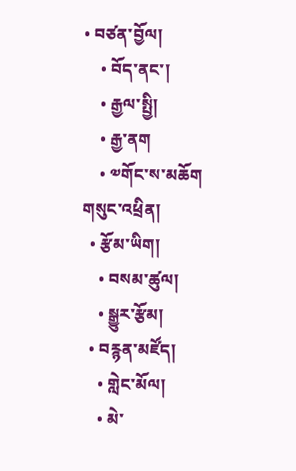• བཙན་བྱོལ།
    • བོད་ནང་།
    • རྒྱལ་སྤྱི།
    • རྒྱ་ནག
    • ༧གོང་ས་མཆོག གསུང་འཕྲིན།
  • རྩོམ་ཡིག།
    • བསམ་ཚུལ།
    • སྒྱུར་རྩོམ།
  • བརྙན་མཛོད།
    • གླེང་མོལ།
    • མེ་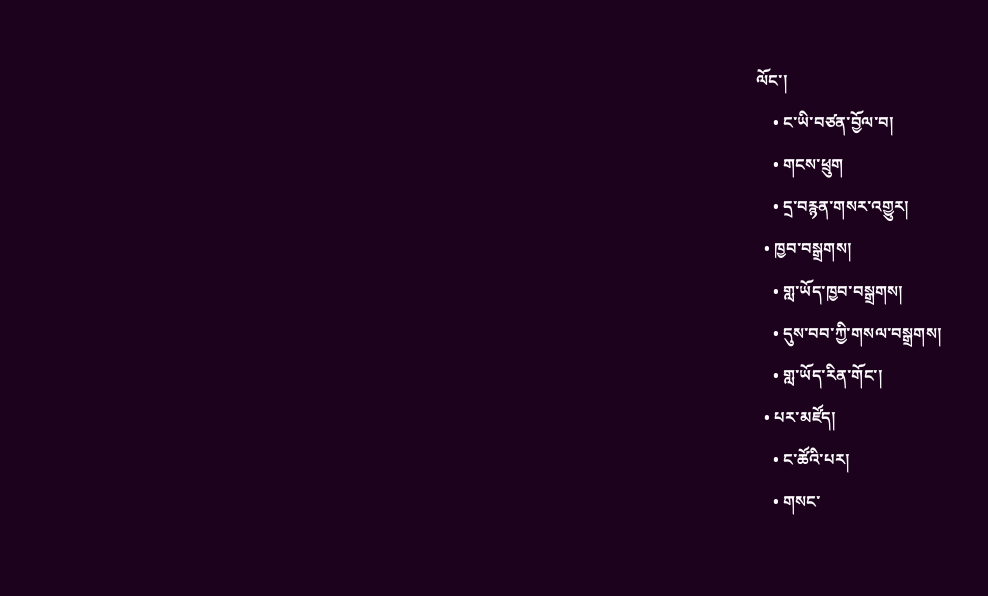ལོང་།
    • ང་ཡི་བཙན་བྱོལ་བ།
    • གངས་ཕྲུག
    • དྲ་བརྙན་གསར་འགྱུར།
  • ཁྱབ་བསྒྲགས།
    • གླ་ཡོད་ཁྱབ་བསྒྲགས།
    • དུས་བབ་ཀྱི་གསལ་བསྒྲགས།
    • གླ་ཡོད་རིན་གོང་།
  • པར་མཛོད།
    • ང་ཚོའི་པར།
    • གསང་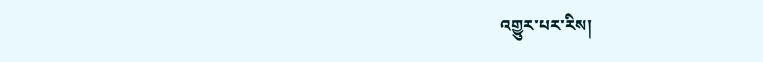འགྱུར་པར་རིས།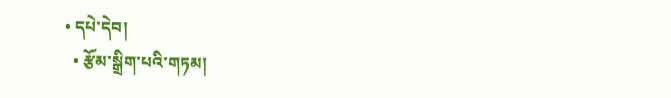• དཔེ་དེབ།
  • རྩོམ་སྒྲིག་པའི་གཏམ།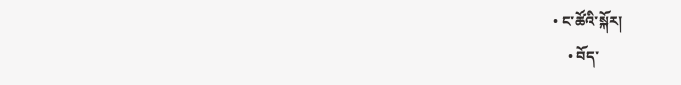• ང་ཚོའི་སྐོར།
    • བོད་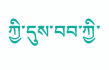ཀྱི་དུས་བབ་ཀྱི་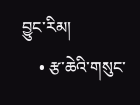བྱུང་རིམ།
    • རྩ་ཆེའི་གསུང་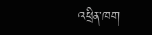འཕྲིན་ཁག